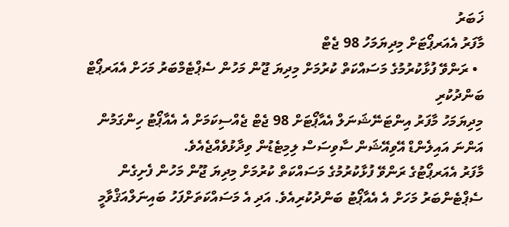ޚަބަރު
މާފަރު އެއަރޕޯޓަށް މިދިޔަމަހު 98 ޖެޓް
  • ރަންވޭ ފުޅާކުރުމުގެ މަސައްކަތް ކުރުމަށް މިދިޔަ ޖޫން މަހުން ސެޕްޓެމްބަރު މަހަށް އެއަރޕޯޓް ބަންދުކުރި
މިދިޔަމަހު މާފަރު އިންޓަނޭޝަނަލް އެއާޕޯޓަށް 98 ޖެޓް ޖެއްސިކަމަށް އެ އެއާޕޯޓު ހިންގަމުން އަންނަ އައިލެންޑް އޭވިއޭޝަން ސާވިސަސް ލިމިޓެޑުން ވިދާޅުވެއްޖެއެވެ.
މާފަރު އެއަރޕޯޓުގެ ރަންވޭ ފުޅާކުރުމުގެ މަސައްކަތް ކުރުމަށް މިދިޔަ ޖޫން މަހުން ފެށިގެން ސެޕްޓެންބަރު މަހަށް އެ އެއާޕޯޓު ބަންދުކުރިއެވެ. އަދި އެ މަސައްކަތަށްފަހު ބައިނަލްއަޤްވާމީ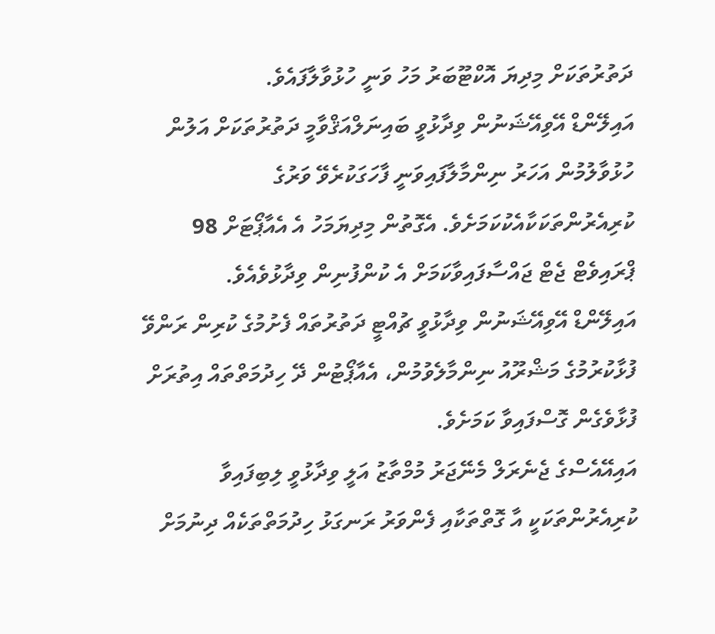ދަތުރުތަކަށް މިދިޔަ އޮކްޓޫބަރު މަހު ވަނީ ހުޅުވާލާފައެވެ.
އައިލޭންޑް އޭވިއޭޝަނުން ވިދާޅުވީ ބައިނަލްއަޤްވާމީ ދަތުރުތަކަށް އަލުން ހުޅުވާލުމުން އަހަރު ނިންމާލާފައިވަނީ ފާހަގަކުރެވޭ ވަރުގެ ކުރިއެރުންތަކަކާއެކުކަމަށެވެ. އެގޮތުން މިދިޔަމަހު އެ އެއާޕޯޓަށް 98 ޕްރައިވެޓް ޖެޓް ޖައްސާފައިވާކަމަށް އެ ކުންފުނިން ވިދާޅުވެއެވެ.
އައިލޭންޑް އޭވިއޭޝަނުން ވިދާޅުވީ ޗުއްޓީ ދަތުރުތައް ފެށުމުގެ ކުރިން ރަންވޭ ފުޅާކުރުމުގެ މަޝްރޫއު ނިންމާލެވުމުން، އެއާޕޯޓުން ދޭ ހިދުމަތްތައް އިތުރަށް ފުޅާވެގެން ގޮސްފައިވާ ކަމަށެވެ.
އައިއޭއެސްގެ ޖެނެރަލް މެނޭޖަރު މުމްތާޒު އަލީ ވިދާޅުވީ ލިބިފައިވާ ކުރިއެރުންތަކަކީ އާ ގޮތްތަކާއި ފެންވަރު ރަނގަޅު ހިދުމަތްތަކެއް ދިނުމަށް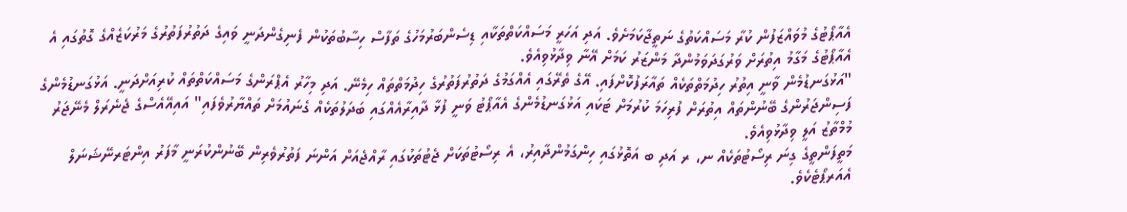އެއާޕޯޓުގެ މުވައްޒަފުން ކުރާ މަސައްކަތުގެ ނަތީޖާކަމަށެވެ. އަދި އަހަރީ މަސައްކަތްތަކާއި ޑިސެންބަރުމަހުގެ ތަފާސް ހިސާބުތަކުން ފެނިގެންދަނީ ވައިގެ ދަތުރުފަތުރުގެ މަރުކަޒެއްގެ ގޮތުގައި އެ އެއާޕޯޓުގެ މަގާމު އިތުރަށް ވަރުގަދަވަމުންދާ މަންޒަރު ކަމަށް އޭނާ ވިދާޅުވިއެވެ.
"އަޅުގަނޑުމެން ވާނީ އިތުރު ހިދުމަތްތަކެއް ތައާރަފުކޮށްފައި. އޭގެ ތެރޭގައި އެއްގަމުގެ ދަތުރުފަތުރުގެ ހިދުމަތްތައް ހިމެނޭ. އަދި މިހާރު އެޕްރަންގެ މަސައްކަތްތައް ކުރިއަށްދަނީ. އަޅުގަނޑުމެންގެ ފަސިންޖަރުންގެ ބޭނުންތައް އިތުރަށް ފުރިހަމަ ކުރުމަށް ޓަކައި އަޅުގަނޑުމެންގެ އެއާޕޯޓު ވަނީ ފުޅާ ދާއިރާއެއްގައި ބަދަލުތަކެއް ގެނައުމަށް ތައްޔާރުވެފައި" އައިއޭއެސްގެ ޖެނެރަލް މެނޭޖަރު މުމްތާޒު އަލީ ވިދާޅުވިއެވެ.
މަތީފަންތީގެ ގިނަ ރިސޯޓުތަކެއް ނ، ރ އަދި ބ އަތޮޅުގައި ހިންގަމުންދާއިރު، އެ ރިސޯޓުތަކަށް ޖެޓުތަކުގައި ރާއްޖެއަށް އަންނަ ފަތުރުވެރިން ބޭނުންކުރަނީ މާފަރު އިންޓަރނޭޝަނަލް އެއަރޕޯޓެކެވެ.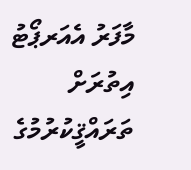މާފަރު އެއަރޕޯޓު އިތުރަށް ތަރައްޤީކުރުމުގެ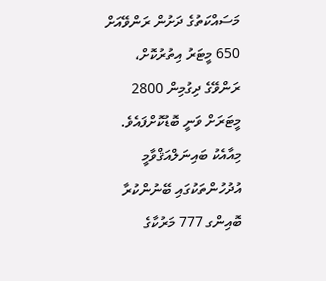މަސައްކަތުގެ ދަށުން ރަންވޭއަށް 650 މީޓަރު އިތުރުކޮށް، ރަންވޭގެ ދިގުމިން 2800 މީޓަރަށް ވަނީ ބޮޑުކޮށްފައެވެ. މިއާއެކު ބައިނަލްއަޤްވާމީ އުދުހުންތަކުގައި ބޭނުންކުރާ ބޮއިންގ 777 މަރުކާގެ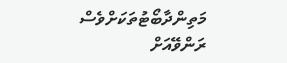މަތިންދާބޯޓުތަކަށްވެސް ރަންވޭއަށް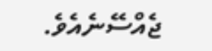ޖެއްސޭނެއެވެ.